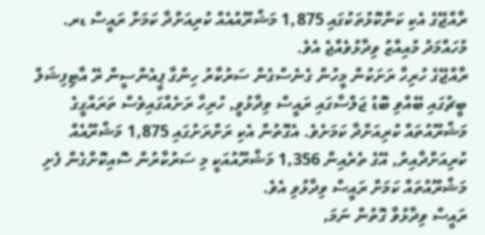ރާއްޖޭގެ އެކި ކަންކޮޅުތަކުގައި 1,875 މަޝްރޫއުއެއް ކުރިއަށްދާ ކަމަށް ރައީސް ޑރ. މުހައްމަދު މުއިއްޒު ވިދާޅުވެއްޖެ އެވެ.
ރާއްޖޭގެ ހުރިހާ ރަށަކުން މީހުން ގެނެސްގެން ސަރުކާރު ހިންގާ ޕީއެންސީން ރޭ އާޓިފިޝަލް ބީޗުގައި ބޭއްވި ބޮޑު ޖަލްސާގައި ރައީސް ވިދާޅުވީ, ހުރިހާ ރަށެއްގައިވެސް ތަރައްގީގެ މަޝްރޫއުތައް ކުރިއަށްދާ ކަމަށެވެ. އެގޮތުން އެކި ރަށްރަށުގައި 1,875 މަޝްރޫއެއް ކުރިއަށްދާއިރު, އޭގެ ތެރެއިން 1,356 މަޝްރޫއުއަކީ މި ސަރުކާރުން ސޮއިކޮށްގެން ފެށި މަޝްރޫއުތައް ކަމަށް ރައީސް ވިދާޅުވި އެވެ.
ރައީސް ވިދާޅުވާ ގޮތުން ނަމަ,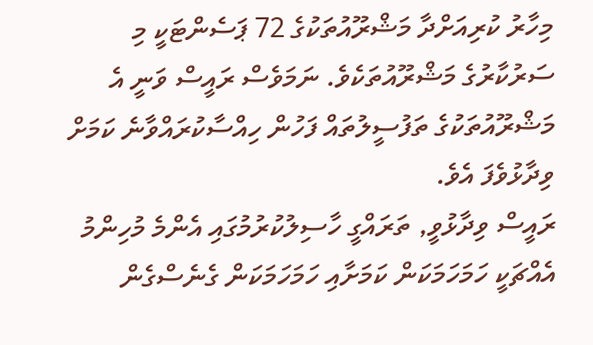މިހާރު ކުރިއަށްދާ މަޝްރޫއުތަކުގެ 72 ޕަސެންޓަކީ މި ސަރުކާރުގެ މަޝްރޫއުތަކެވެ. ނަމަވެސް ރައީސް ވަނީ އެ މަޝްރޫއުތަކުގެ ތަފުސީލުތައް ފަހުން ހިއްސާކުރައްވާނެ ކަމަށް ވިދާޅުވެފަ އެވެ.
ރައީސް ވިދާޅުވީ, ތަރައްގީ ހާސިލުކުރުމުގައި އެންމެ މުހިންމު އެއްޗަކީ ހަމަހަމަކަން ކަމަށާއި ހަމަހަމަކަން ގެނެސްގެން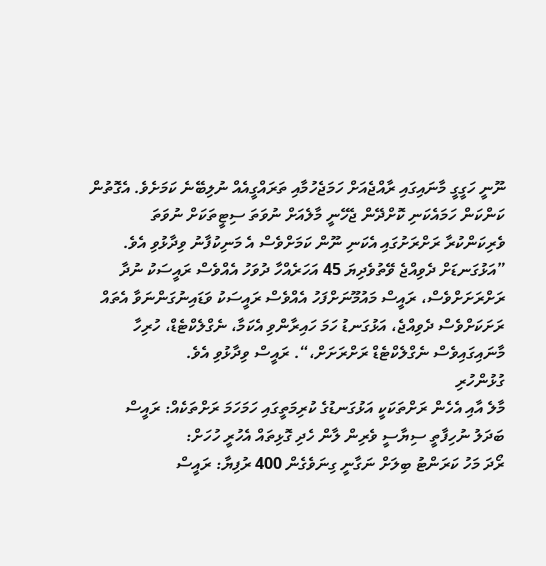ނޫނީ ހަގީގީ މާނައިގައި ރާއްޖެއަށް ހަމަޖެހުމާއި ތަރައްގީއެއް ނުލިބޭނެ ކަމަށެވެ. އެގޮތުން ކަންކަން ހަމައެކަނި ކޮށްދޭން ޖެހޭނީ މާލެއަށް ނުވަތަ ސިޓީތަކަށް ނުވަތަ ވެރިކަންކުރާ ރަށްރަށުގައި އެކަނި ނޫން ކަމަށްވެސް އެ މަނިކުފާނު ވިދާޅުވި އެވެ.
”އަޅުގަނޑަށް ދެވިއްޖެ ވޭތުވެދިޔަ 45 އަހަރެއްހާ ދުވަހު އެއްވެސް ރައީސަކު ނުދާ ރަށްރަށަށްވެސް، ރައީސް މައުމޫނަށްފަހު އެއްވެސް ރައީސަކު ވަޑައިނުގަންނަވާ އެތައް ރަށަކަށްވެސް ދެވިއްޖެ، އަޅުގަނޑު ހަމަ ހައިރާންވި އެކަމާ، ނެގްލެކްޓެޑް، ހުރިހާ މާނައިގައިވެސް ނެގްލެކްޓެޑް ރަށްރަށަށް،“. ރައީސް ވިދާޅުވި އެވެ.
ގުޅުންހުރި
މާލެ އާއި އެހެން ރަށްތަކަކީ އަޅުގަނޑުގެ ކުރިމަތީގައި ހަމަހަމަ ރަށްތަކެއް: ރައީސް
ބަދަލު ނުހިފާތީ ސިޔާސީ ވެރިން ލާން ހެދި ގޮޅިތައް އެހުރީ ހުހަށް:
ރޯދަ މަހު ކަރަންޓު ބިލަށް ނަގާނީ ގިނަވެގެން 400 ރުފިޔާ: ރައީސް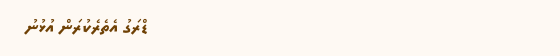ޑްރަގު އެތެރެކުރަން އުޅުނު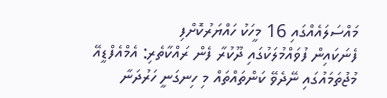މައްސަލައެއްގައި 16 މީހަކު ހައްޔަރުކޮށްފި
ފެނަކައިން ފުވައްމުލަކުގައި ދޫކުރާ ފެން ރައްކާތެރި: އެމްއެފްޑީއޭ
މުޖުތަމައުގައި ނޭދެވޭ ކަންތައްތައް މި ހިނގަނީ ހަރުދަނާ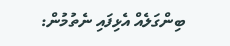ބިންގަލެއް އެޅިފައި ނެތުމުން: